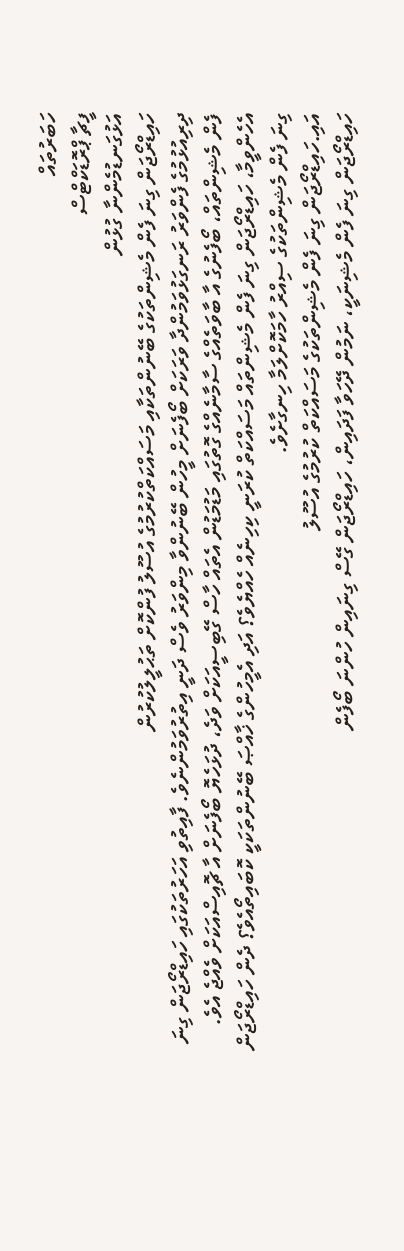ހަބަރުތައް
ފީޗާ ޕްރޮޑަކްޓްސް
އަޅުގަނޑުމެންނާ ގުޅުން
ހައިޑްރޯޖަން ގިނަ ފެން މެޝިންތަކުގެ ބޭނުންތަކާއި މަސައްކަތްކުރުމުގެ އުސޫލު ފުންކޮށް ތަޙުލީލުކުރުން
ދިރިއުޅުމުގެ ފެންވަރު ރަނގަޅުވަމުންދާ ވަރަކަށް ބޯފެނަށް މީހުން ބޭނުންވާ މިންވަރު ވެސް ދަނީ އިތުރުވަމުންނެވެ. ފާއިތުވި އަހަރުތަކުގައި ހައިޑްރޯޖަން ގިނަ ފެން މެޝިންތައް، ބޯފެނުގެ އާ ބާވަތެއްގެ ސާމާނެއްގެ ގޮތުގައި މަޑުމަޑުން އެތައް ހާސް ގޭބިސީއަކަށް ވަދެ، ދުޅަހެޔޮ ބޯފެނަށް އާ ޗޮއިސްއަކަށް ވެއްޖެ އެވެ. އެހެންވީމާ، ހައިޑްރޯޖަން ގިނަ ފެން މެޝިންތައް މަސައްކަތް ކުރަނީ ކިހިނެއް ހެއްޔެވެ؟ އަދި އެމީހުންގެ ޚާއްޞަ ބޭނުންތަކަކީ ކޮބައިތޯއެވެ؟ ދެން ހައިޑްރޯޖަން ގިނަ ފެން މެޝިންތަކުގެ ސިއްރު ހާމަކޮށްލަމާ ހިނގާށެވެ.
އައި.ހައިޑްރޯޖަން ގިނަ ފެން މެޝިންތަކުގެ މަސައްކަތް ކުރުމުގެ އުސޫލު
ހައިޑްރޯޖަން ގިނަ ފެން މެޝިނަކީ، ނަމުން ދޭހަވާ ފަދައިން، ހައިޑްރޯޖަން ގޭސް ގިނައިން ހުންނަ ބޯފެން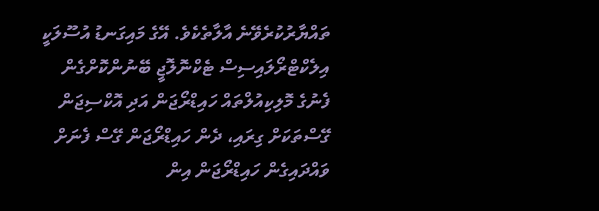ތައްޔާރުކުރެވޭނެ އާލާތެކެވެ. އޭގެ މައިގަނޑު އުސޫލަކީ އިލެކްޓްރޯލައިސިސް ޓެކްނޮލޮޖީ ބޭނުންކޮށްގެން ފެނުގެ މޮލިކިއުލްތައް ހައިޑްރޯޖަން އަދި އޮކްސިޖަން ގޭސްތަކަށް ގިރައި، ދެން ހައިޑްރޯޖަން ގޭސް ފެނަށް ވައްދައިގެން ހައިޑްރޯޖަން އިން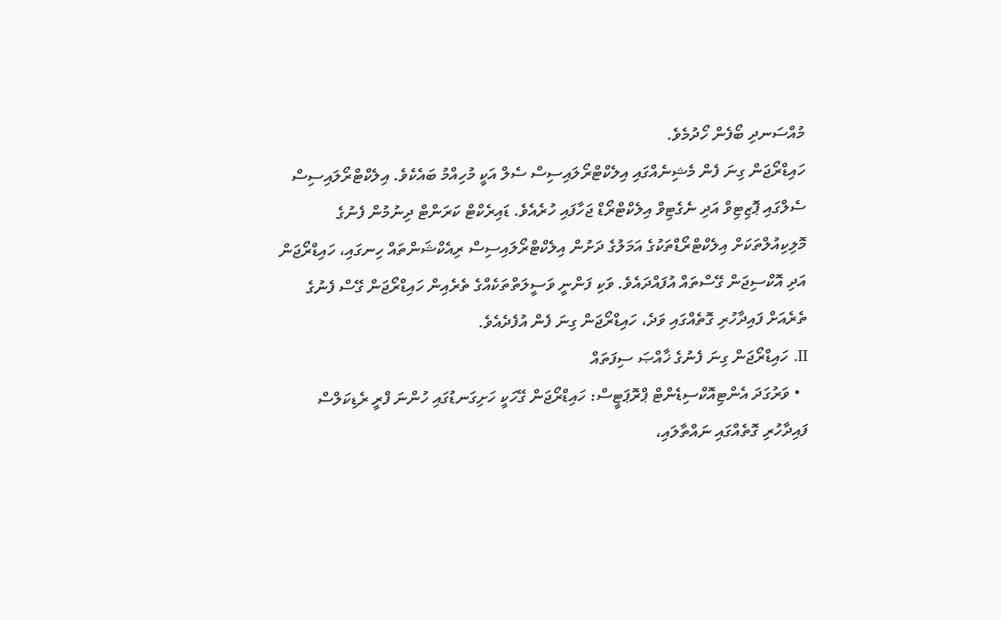މުއްސަނދި ބޯފެން ހޯދުމެވެ.
ހައިޑްރޯޖަން ގިނަ ފެން މެޝިނެއްގައި އިލެކްޓްރޯލައިސިސް ސެލް އަކީ މުހިއްމު ބައެކެވެ. އިލެކްޓްރޯލައިސިސް ސެލްގައި ޕޮޒިޓިވް އަދި ނެގެޓިވް އިލެކްޓްރޯޑް ޖަހާފައި ހުރެއެވެ. ޑައިރެކްޓް ކަރަންޓް ދިނުމުން ފެނުގެ މޮލިކިއުލްތަކަށް އިލެކްޓްރޯޑްތަކުގެ އަމަލުގެ ދަށުން އިލެކްޓްރޯލައިސިސް ރިއެކްޝަންތައް ހިނގައި، ހައިޑްރޯޖަން އަދި އޮކްސިޖަން ގޭސްތައް އުފައްދައެވެ. ވަކި ފަންނީ ވަސީލަތްތަކެއްގެ ތެރެއިން ހައިޑްރޯޖަން ގޭސް ފެނުގެ ތެރެއަށް ފައިދާހުރި ގޮތެއްގައި ވަދެ، ހައިޑްރޯޖަން ގިނަ ފެން އުފެދެއެވެ.
II. ހައިޑްރޯޖަން ގިނަ ފެނުގެ ޚާއްޞަ ސިފަތައް
  • ވަރުގަދަ އެންޓިއޮކްސިޑެންޓް ޕްރޮޕަޓީސް: ހައިޑްރޯޖަން ގޭހަކީ ހަށިގަނޑުގައި ހުންނަ ފްރީ ރެޑިކަލްސް ފައިދާހުރި ގޮތެއްގައި ނައްތާލައި،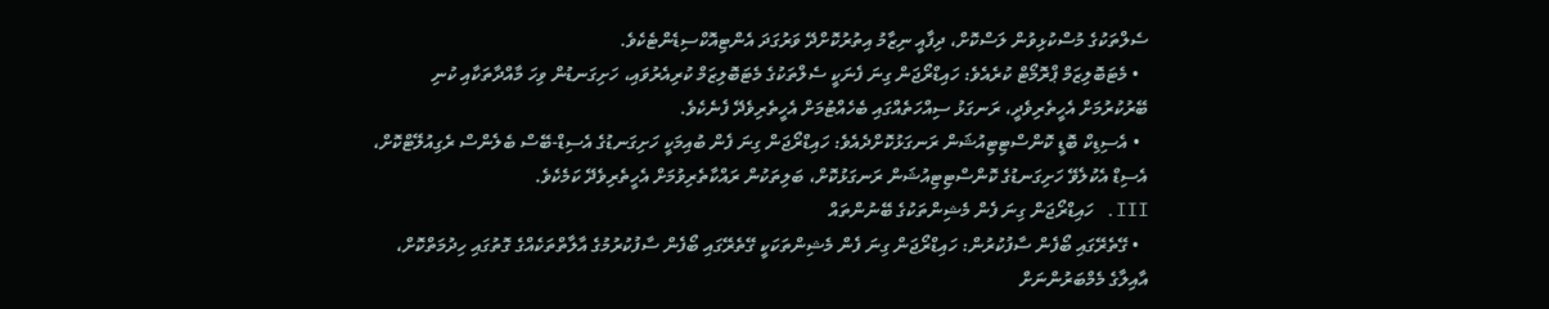ސެލްތަކުގެ މުސްކުޅިވުން ލަސްކޮށް، ދިފާއީ ނިޒާމު އިތުރުކޮށްދޭ ވަރުގަދަ އެންޓިއޮކްސިޑެންޓެކެވެ.
  • މެޓަބޮލިޒަމް ޕްރޮމޯޓް ކުރެއެވެ: ހައިޑްރޯޖަން ގިނަ ފެނަކީ ސެލްތަކުގެ މެޓަބޮލިޒަމް ކުރިއެރުވައި، ހަށިގަނޑުން ވިހަ މާއްދާތަކާއި ކުނި ބޭރުކުރުމަށް އެހީތެރިވެދީ، ރަނގަޅު ސިއްހަތެއްގައި ބެހެއްޓުމަށް އެހީތެރިވެދޭ ފެނެކެވެ.
  • އެސިޑިކް ބޮޑީ ކޮންސްޓިޓިއުޝަން ރަނގަޅުކޮށްދެއެވެ: ހައިޑްރޯޖަން ގިނަ ފެން ބުއިމަކީ ހަށިގަނޑުގެ އެސިޑް-ބޭސް ބެލެންސް ރެގިއުލޭޓްކޮށް، އެސިޑް އެކުލެވޭ ހަށިގަނޑުގެ ކޮންސްޓިޓިއުޝަން ރަނގަޅުކޮށް، ބަލިތަކުން ރައްކާތެރިވުމަށް އެހީތެރިވެދޭ ކަމެކެވެ.
III. ހައިޑްރޯޖަން ގިނަ ފެން މެޝިންތަކުގެ ބޭނުންތައް
  • ގޭތެރޭގައި ބޯފެން ސާފުކުރުން: ހައިޑްރޯޖަން ގިނަ ފެން މެޝިންތަކަކީ ގޭތެރޭގައި ބޯފެން ސާފުކުރުމުގެ އާލާތްތަކެއްގެ ގޮތުގައި ހިދުމަތްކޮށް، އާއިލާގެ މެމްބަރުންނަށް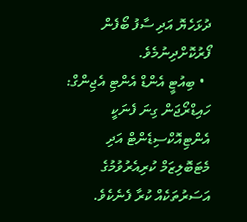ދުޅަހެޔޮ އަދި ސާފު ބޯފެން ފޯރުކޮށްދިނުމެވެ.
  • ބިއުޓީ އެންޑް އެންޓި އެޖިންގް: ހައިޑްރޯޖަން ގިނަ ފެނަކީ އެންޓިއޮކްސިޑެންޓް އަދި މެޓަބޮލިޒަމް ކުރިއެރުވުމުގެ އަސަރުތަކެއް ކުރާ ފެނެކެވެ.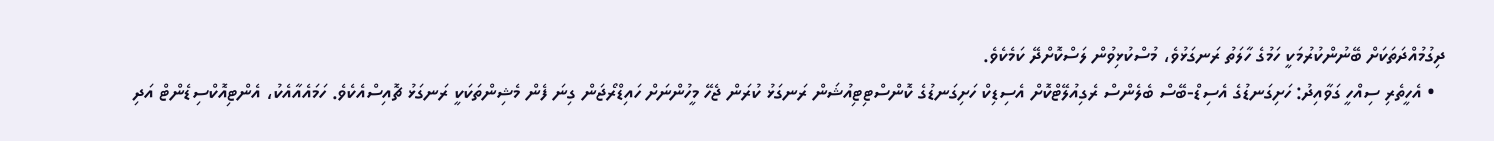ދިގުމުއްދަތަކަށް ބޭނުންކުރުމަކީ ހަމުގެ ހާލަތު ރަނގަޅުވެ، މުސްކުޅިވުން ލަސްކޮށްދޭ ކަމެކެވެ.
  • އެހީތެރި ސިއްހީ ގަވާއިދު: ހަށިގަނޑުގެ އެސިޑް-ބޭސް ބެލެންސް ރެގިއުލޭޓްކޮށް އެސިޑިކް ހަށިގަނޑުގެ ކޮންސްޓިޓިއުޝަން ރަނގަޅު ކުރަން ޖެހޭ މީހުންނަށް ހައިޑްރޯޖަން ގިނަ ފެން މެޝިންތަކަކީ ރަނގަޅު ޗޮއިސްއެކެވެ. ހަމައެއާއެކު، އެންޓިއޮކްސިޑެންޓް އަދި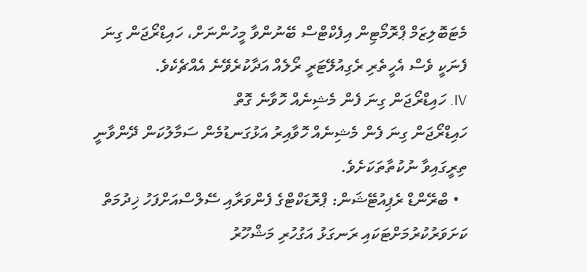މެޓަބޮލިޒަމް ޕްރޮމޯޓިން އިފެކްޓްސް ބޭނުންވާ މީހުންނަށް، ހައިޑްރޯޖަން ގިނަ ފެނަކީ ވެސް އެހީތެރި ރެގިއުލޭޓަރީ ރޯލެއް އަދާކުރެވޭނެ އެއްޗެކެވެ.
IV. ހައިޑްރޯޖަން ގިނަ ފެން މެޝިނެއް ހޮވާނެ ގޮތް
ހައިޑްރޯޖަން ގިނަ ފެން މެޝިނެއް ހޮވާއިރު އަޅުގަނޑުމެން ސަމާލުކަން ދޭންވާނީ ތިރީގައިވާ ނުކުތާތަކަށެވެ.
  • ބްރޭންޑް ރެޕިއުޓޭޝަން: ޕްރޮޑަކްޓްގެ ފެންވަރާއި ސޭލްސްއަށްފަހު ޚިދުމަތް ކަށަވަރުކުރުމަށްޓަކައި ރަނގަޅު އަގުހުރި މަޝްހޫރު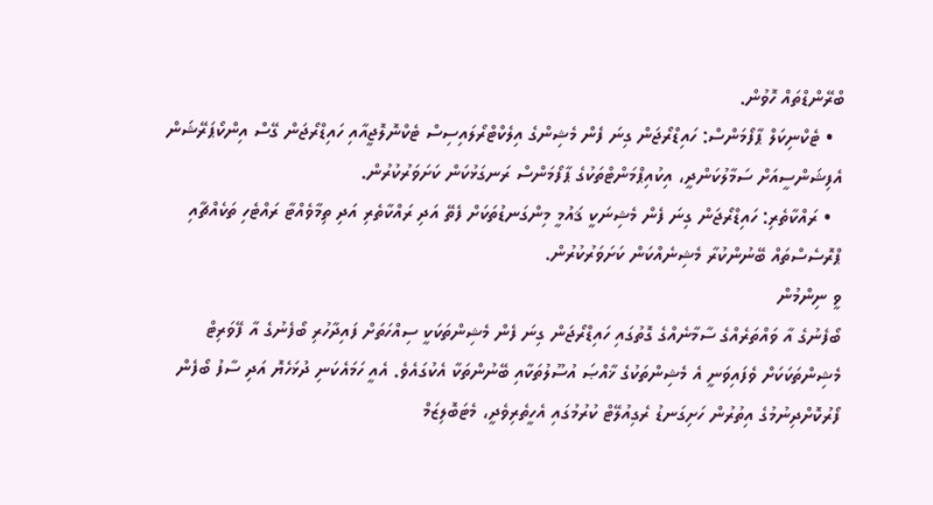ބްރޭންޑްތައް ހޮވުން.
  • ޓެކްނިކަލް ޕާފޯމަންސް: ހައިޑްރޯޖަން ގިނަ ފެން މެޝިންގެ އިލެކްޓްރޯލައިސިސް ޓެކްނޮލޮޖީއާއި ހައިޑްރޯޖަން ގޭސް އިންކޯޕަރޭޝަން އެފިޝަންސީއަށް ސަމާލުކަންދީ، އިކުއިޕްމަންޓްތަކުގެ ޕާފޯމަންސް ރަނގަޅުކަން ކަށަވަރުކުރުން.
  • ރައްކާތެރި: ހައިޑްރޯޖަން ގިނަ ފެން މެޝިނަކީ ޤައުމީ މިންގަނޑުތަކަށް ފެތޭ އަދި ރައްކާތެރި އަދި ތިމާވެއްޓާ ރައްޓެހި ތަކެއްޗާއި ޕްރޮސެސްތައް ބޭނުންކުރާ މެޝިނެއްކަން ކަށަވަރުކުރުން.
ވީ ނިންމުން
ބޯފެނުގެ އާ ވައްތަރެއްގެ ސާމާނެއްގެ ގޮތުގައި ހައިޑްރޯޖަން ގިނަ ފެން މެޝިންތަކަކީ ސިއްހަތަށް ފައިދާހުރި ބޯފެނުގެ އާ ފޭވަރިޓް މެޝިންތަކަކަށް ވެފައިވަނީ އެ މެޝިންތަކުގެ ޚާއްޞަ އުސޫލުތަކާއި ބޭނުންތަކާ އެކުގައެވެ. އެއީ ހަމައެކަނި ދުޅަހެޔޮ އަދި ސާފު ބޯފެން ފޯރުކޮށްދިނުމުގެ އިތުރުން ހަށިގަނޑު ރެގިއުލޭޓް ކުރުމުގައި އެހީތެރިވެދީ، މެޓަބޮލިޒަމް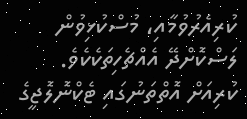ކުރިއެރުވުމާއި، މުސްކުޅިވުން ލަސްކޮށްދޭ އެއްޗެހިތަކެކެވެ. ކުރިއަށް އޮތްތަނުގައި ޓެކްނޮލޮޖީގެ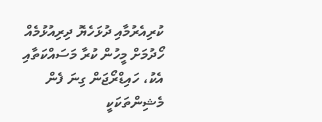ކުރިއެރުމާއި ދުޅަހެޔޮ ދިރިއުޅުމެއް ހޯދުމަށް މީހުން ކުރާ މަސައްކަތާއި އެކު، ހައިޑްރޯޖަން ގިނަ ފެން މެޝިންތަކަކީ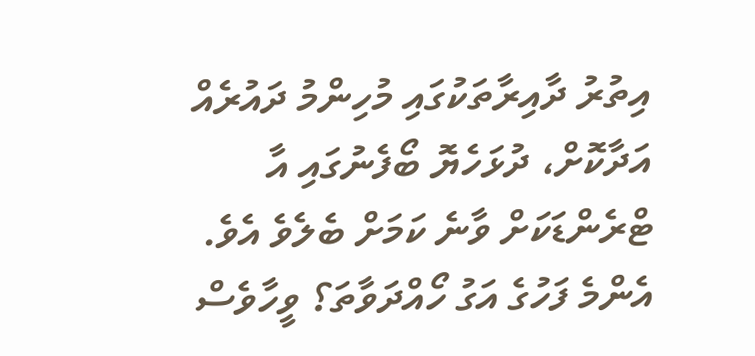އިތުރު ދާއިރާތަކުގައި މުހިންމު ދައުރެއް އަދާކޮށް، ދުޅަހެޔޮ ބޯފެނުގައި އާ ޓްރެންޑަކަށް ވާނެ ކަމަށް ބެލެވެ އެވެ.
އެންމެ ފަހުގެ އަގު ހޯއްދަވާތަ؟ ވީހާވެސް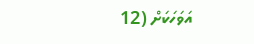އަވަހަކަށް (12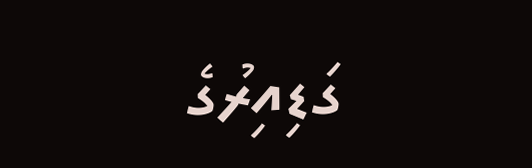ގަޑިއިރުގެ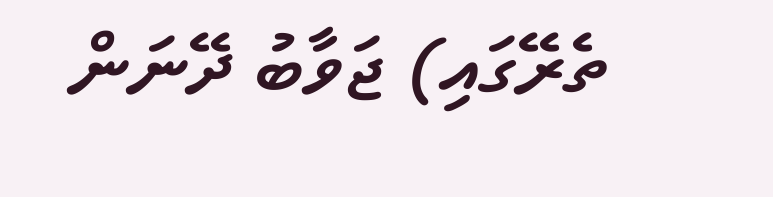ތެރޭގައި) ޖަވާބު ދޭނަން